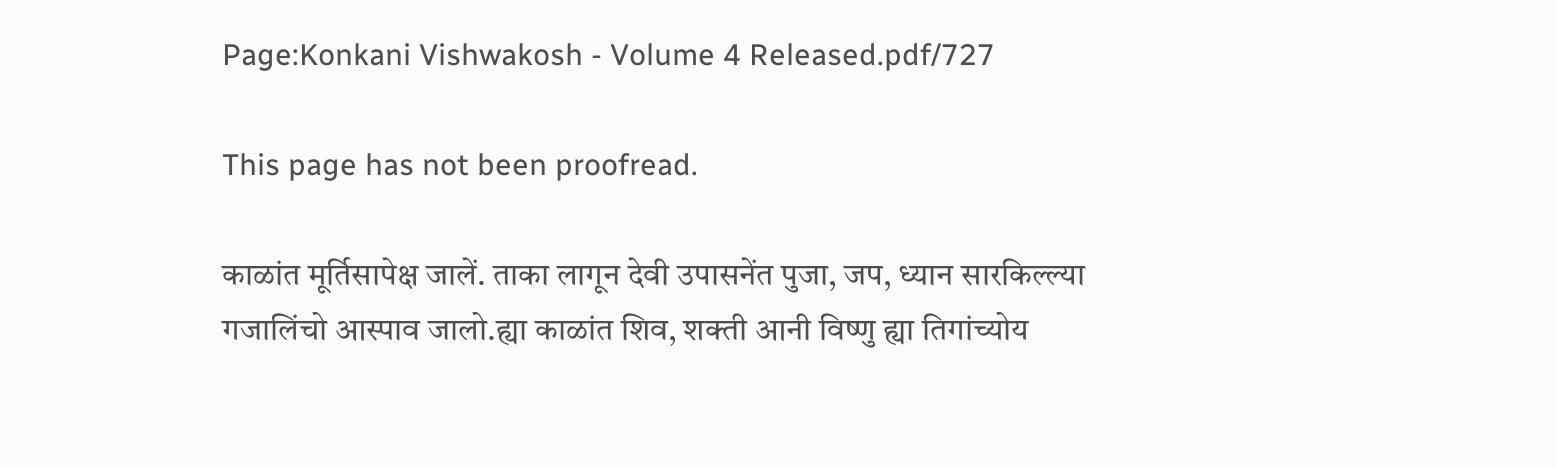Page:Konkani Vishwakosh - Volume 4 Released.pdf/727

This page has not been proofread.

काळांत मूर्तिसापेक्ष जालें. ताका लागून देवी उपासनेंत पुजा, जप, ध्यान सारकिल्ल्या गजालिंचो आस्पाव जालो.ह्या काळांत शिव, शक्ती आनी विष्णु ह्या तिगांच्योय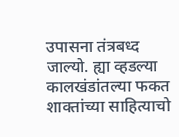उपासना तंत्रबध्द जाल्यो. ह्या व्हडल्या कालखंडांतल्या फकत शाक्तांच्या साहित्याचो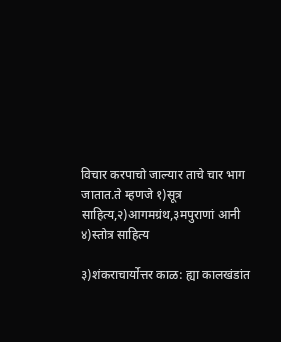विचार करपाचो जाल्यार ताचे चार भाग जातात.ते म्हणजे १)सूत्र साहित्य,२)आगमग्रंथ,३मपुराणां आनी ४)स्तोत्र साहित्य

३)शंकराचार्योत्तर काळ: ह्या कालखंडांत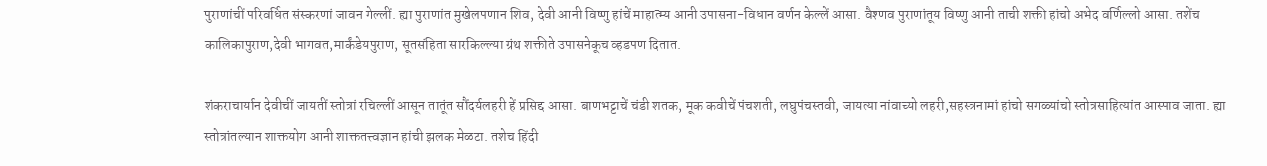पुराणांचीं परिवर्धित संस्करणां जावन गेल्लीं. ह्या पुराणांत मुखेलपणान शिव, देवी आनी विष्णु हांचें माहात्म्य आनी उपासना-विधान वर्णन केल्लें आसा. वैश्णव पुराणांतूय विष्णु आनी ताची शक्ती हांचो अभेद वर्णिल्लो आसा. तशेंच कालिकापुराण,देवी भागवत,मार्कंडेयपुराण, सूतसंहिता सारकिल्ल्या ग्रंथ शक्तीते उपासनेकूच व्हडपण दितात.

शंकराचार्यान देवीचीं जायतीं स्तोत्रां रचिल्लीं आसून तातूंत सौंदर्यलहरी हें प्रसिद्द आसा. बाणभट्टाचें चंडी शतक, मूक कवीचें पंचशती, लघुपंचस्तवी, जायत्या नांवाच्यो लहरी,सहस्त्रनामां हांचो सगळ्यांचो स्तोत्रसाहित्यांत आस्पाव जाता. ह्या स्तोत्रांतल्यान शाक्तयोग आनी शाक्ततत्त्वज्ञान हांची झलक मेळटा. तशेच हिंदी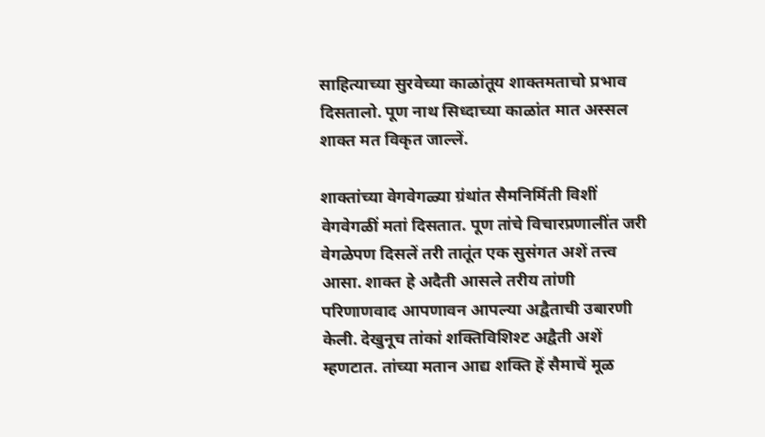साहित्याच्या सुरवेच्या काळांतूय शाक्तमताचो प्रभाव दिसतालो. पूण नाथ सिध्दाच्या काळांत मात अस्सल शाक्त मत विकृत जाल्लें.

शाक्तांच्या वेगवेगळ्या ग्रंथांत सैमनिर्मिती विशीं वेगवेगळीं मतां दिसतात. पूण तांचे विचारप्रणालींत जरी वेगळेपण दिसलें तरी तातूंत एक सुसंगत अशें तत्त्व आसा. शाक्त हे अदैती आसले तरीय तांणी परिणाणवाद आपणावन आपल्या अद्वैताची उबारणी केली. देखुनूच तांकां शक्तिविशिश्ट अद्वैती अशें म्हणटात. तांच्या मतान आद्य शक्ति हें सैमाचें मूळ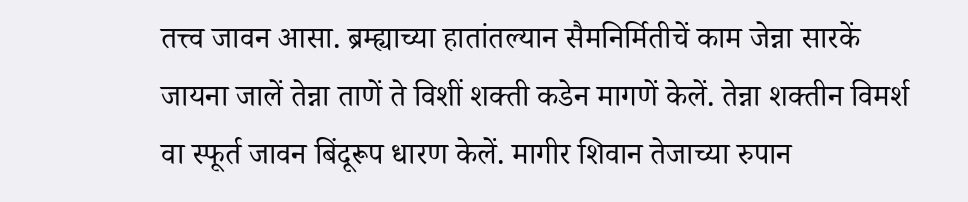तत्त्व जावन आसा. ब्रम्ह्याच्या हातांतल्यान सैमनिर्मितीचें काम जेन्ना सारकें जायना जालें तेन्ना ताणें ते विशीं शक्ती कडेन मागणें केलें. तेन्ना शक्तीन विमर्श वा स्फूर्त जावन बिंदूरूप धारण केलें. मागीर शिवान तेजाच्या रुपान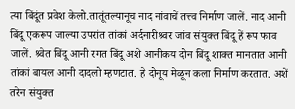त्या बिंदूंत प्रवेश केलो.तातूंतल्यानूच नाद नांवाचें तत्त्व निर्माण जालें. नाद आनी बिंदू एकरूप जाल्या उपरांत तांकां अर्दनारीश्र्वर जांव संयुक्त बिंदू हें रूप फाव जालें. श्र्वेत बिंदू आनी रगत बिंदू अशे आनीकय दोन बिंदू शाक्त मानतात आनी तांकां बायल आनी दादलो म्हणटात. हे दोनूय मेळून कला निर्माण करतात. अशें तरेन संयुक्त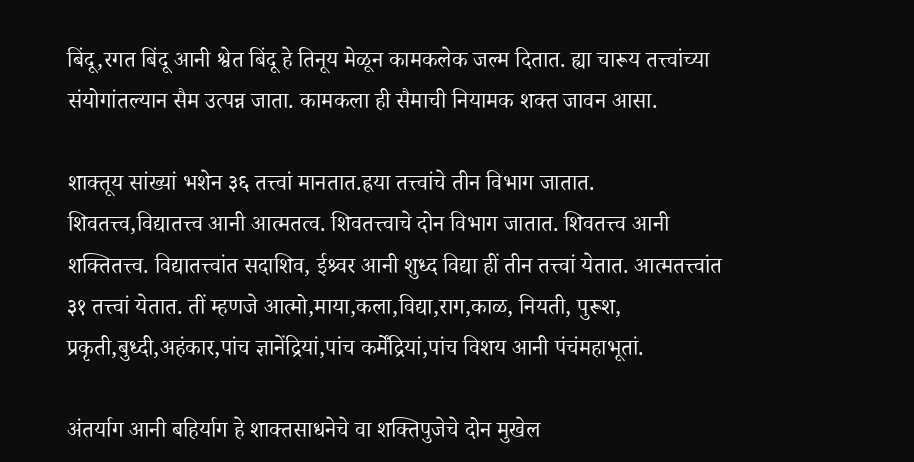बिंदू,रगत बिंदू आनी श्वेत बिंदू हे तिनूय मेळून कामकलेक जल्म दितात. ह्या चारूय तत्त्वांच्या संयोगांतल्यान सैम उत्पन्न जाता. कामकला ही सैमाची नियामक शक्त जावन आसा.

शाक्तूय सांख्यां भशेन ३६ तत्त्वां मानतात.ह्रया तत्त्वांचे तीन विभाग जातात. शिवतत्त्व,विद्यातत्त्व आनी आत्मतत्व. शिवतत्त्वाचे दोन विभाग जातात. शिवतत्त्व आनी शक्तितत्त्व. विद्यातत्त्वांत सदाशिव, ईश्र्वर आनी शुध्द विद्या हीं तीन तत्त्वां येतात. आत्मतत्त्वांत ३१ तत्त्वां येतात. तीं म्हणजे आत्मो,माया,कला,विद्या,राग,काळ, नियती, पुरूश, प्रकृती,बुध्दी,अहंकार,पांच ज्ञानेंद्रियां,पांच कर्मेंद्रियां,पांच विशय आनी पंचंमहाभूतां.

अंतर्याग आनी बहिर्याग हे शाक्तसाधनेचे वा शक्तिपुजेचे दोन मुखेल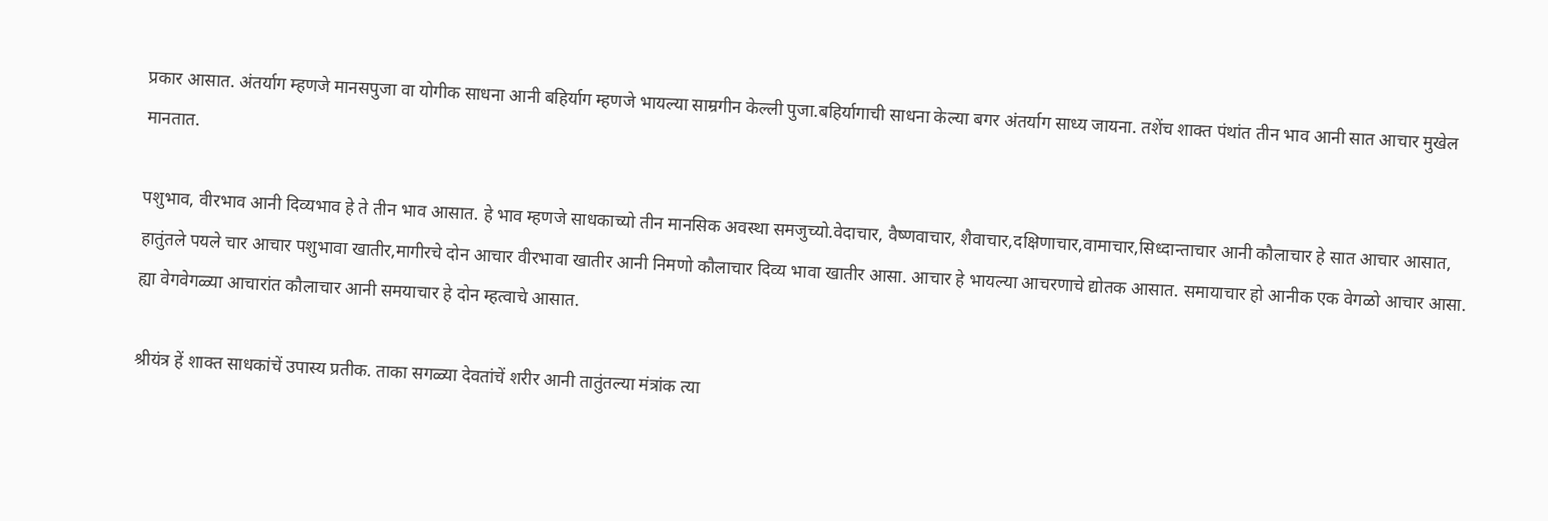प्रकार आसात. अंतर्याग म्हणजे मानसपुजा वा योगीक साधना आनी बहिर्याग म्हणजे भायल्या साम्रगीन केल्ली पुजा.बहिर्यागाची साधना केल्या बगर अंतर्याग साध्य जायना. तशेंच शाक्त पंथांत तीन भाव आनी सात आचार मुखेल मानतात.

पशुभाव, वीरभाव आनी दिव्यभाव हे ते तीन भाव आसात. हे भाव म्हणजे साधकाच्यो तीन मानसिक अवस्था समजुच्यो.वेदाचार, वैष्णवाचार, शैवाचार,दक्षिणाचार,वामाचार,सिध्दान्ताचार आनी कौलाचार हे सात आचार आसात, हातुंतले पयले चार आचार पशुभावा खातीर,मागीरचे दोन आचार वीरभावा खातीर आनी निमणो कौलाचार दिव्य भावा खातीर आसा. आचार हे भायल्या आचरणाचे द्योतक आसात. समायाचार हो आनीक एक वेगळो आचार आसा. ह्या वेगवेगळ्या आचारांत कौलाचार आनी समयाचार हे दोन म्हत्वाचे आसात.

श्रीयंत्र हें शाक्त साधकांचें उपास्य प्रतीक. ताका सगळ्या देवतांचें शरीर आनी तातुंतल्या मंत्रांक त्या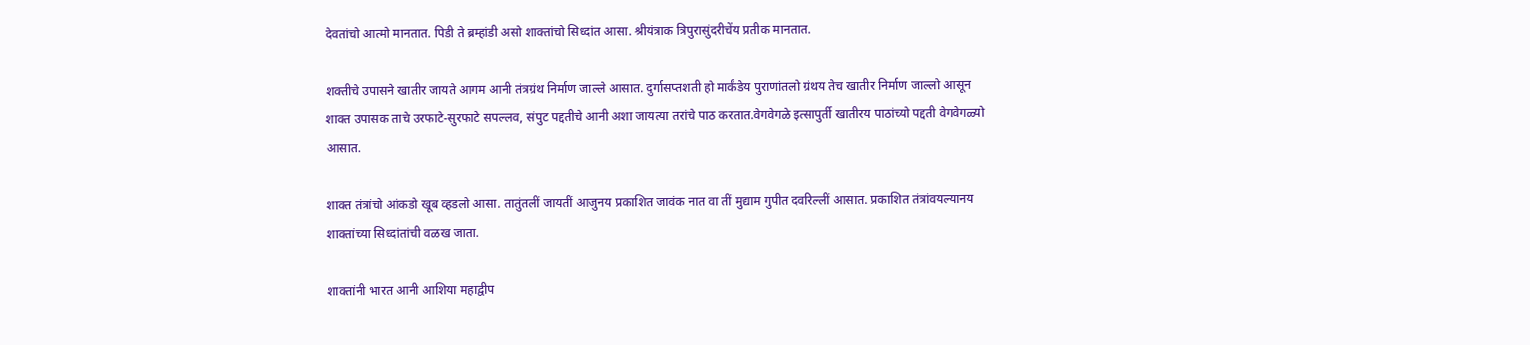देवतांचो आत्मो मानतात. पिडी ते ब्रम्हांडी असो शाक्तांचो सिध्दांत आसा. श्रीयंत्राक त्रिपुरासुंदरीचेंय प्रतीक मानतात.

शक्तीचे उपासने खातीर जायते आगम आनी तंत्रग्रंथ निर्माण जाल्ले आसात. दुर्गासप्तशती हो मार्कंडेय पुराणांतलो ग्रंथय तेच खातीर निर्माण जाल्लो आसून शाक्त उपासक ताचे उरफाटे-सुरफाटे सपल्लव, संपुट पद्दतीचे आनी अशा जायत्या तरांचे पाठ करतात.वेगवेगळे इत्सापुर्ती खातीरय पाठांच्यो पद्दती वेगवेगळ्यो आसात.

शाक्त तंत्रांचो आंकडो खूब व्हडलो आसा. तातुंतलीं जायतीं आजुनय प्रकाशित जावंक नात वा तीं मुद्याम गुपीत दवरिल्लीं आसात. प्रकाशित तंत्रांवयल्यानय शाक्तांच्या सिध्दांतांची वळख जाता.

शाक्तांनी भारत आनी आशिया महाद्वीप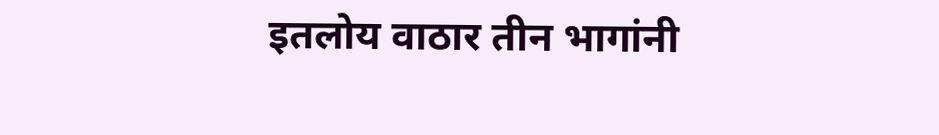इतलोय वाठार तीन भागांनी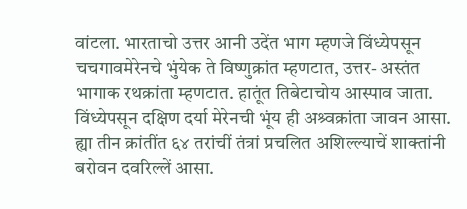वांटला. भारताचो उत्तर आनी उदेंत भाग म्हणजे विंध्येपसून चचगावमेरेनचे भुंयेक ते विष्णुक्रांत म्हणटात, उत्तर- अस्तंत भागाक रथक्रांता म्हणटात. हातूंत तिबेटाचोय आस्पाव जाता. विंध्येपसून दक्षिण दर्या मेरेनची भूंय ही अश्र्वक्रांता जावन आसा. ह्या तीन क्रांतींत ६४ तरांचीं तंत्रां प्रचलित अशिल्ल्याचें शाक्तांनी बरोवन दवरिल्लें आसा.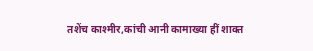तशेंच काश्मीर,कांची आनी कामाख्या हीं शाक्त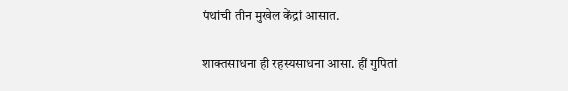पंथांची तीन मुखेल केंद्रां आसात.

शाक्तसाधना ही रहस्यसाधना आसा. हीं गुपितां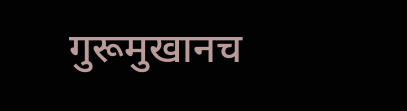गुरूमुखानच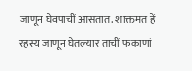जाणून घेवपाचीं आसतात. शाक्तमत हें रहस्य जाणून घेतल्यार ताचीं फकाणां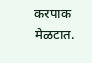करपाक मेळटात.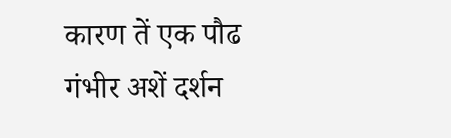कारण तें एक पौढ गंभीर अशें दर्शन